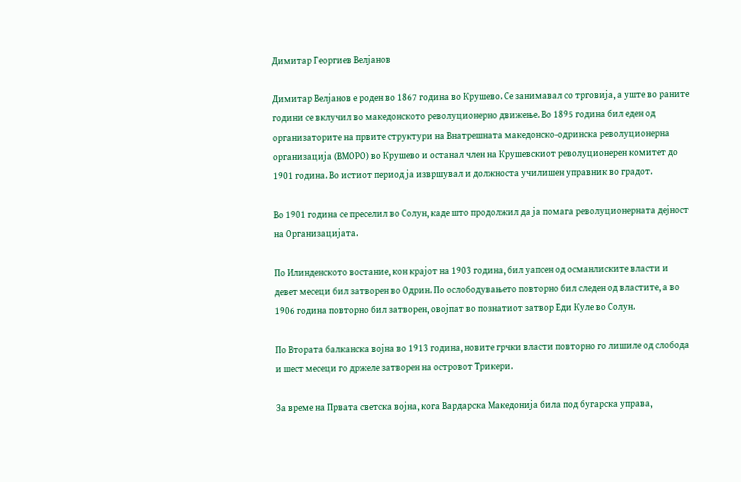Димитар Георгиев Велјанов

Димитар Велјанов е роден во 1867 година во Крушево. Се занимавал со трговија, а уште во раните години се вклучил во македонското револуционерно движење. Во 1895 година бил еден од организаторите на првите структури на Внатрешната македонско-одринска револуционерна организација (ВМОРО) во Крушево и останал член на Крушевскиот револуционерен комитет до 1901 година. Во истиот период ја извршувал и должноста училишен управник во градот.

Во 1901 година се преселил во Солун, каде што продолжил да ја помага револуционерната дејност на Организацијата.

По Илинденското востание, кон крајот на 1903 година, бил уапсен од османлиските власти и девет месеци бил затворен во Одрин. По ослободувањето повторно бил следен од властите, а во 1906 година повторно бил затворен, овојпат во познатиот затвор Еди Куле во Солун.

По Втората балканска војна во 1913 година, новите грчки власти повторно го лишиле од слобода и шест месеци го држеле затворен на островот Трикери.

За време на Првата светска војна, кога Вардарска Македонија била под бугарска управа,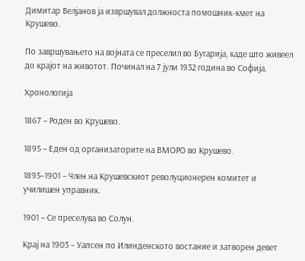Димитар Велјанов ја извршувал должноста помошник-кмет на Крушево.

По завршувањето на војната се преселил во Бугарија, каде што живеел до крајот на животот. Починал на 7 јули 1932 година во Софија.

Хронологија

1867 – Роден во Крушево.

1895 – Еден од организаторите на ВМОРО во Крушево.

1895–1901 – Член на Крушевскиот револуционерен комитет и училишен управник.

1901 – Се преселува во Солун.

Крај на 1903 – Уапсен по Илинденското востание и затворен девет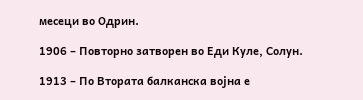месеци во Одрин.

1906 – Повторно затворен во Еди Куле, Солун.

1913 – По Втората балканска војна е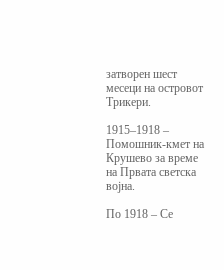затворен шест месеци на островот Трикери.

1915–1918 – Помошник-кмет на Крушево за време на Првата светска војна.

По 1918 – Се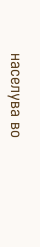населува во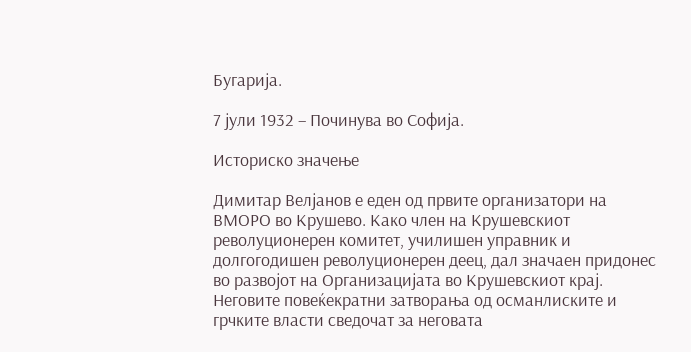Бугарија.

7 јули 1932 – Починува во Софија.

Историско значење

Димитар Велјанов е еден од првите организатори на ВМОРО во Крушево. Како член на Крушевскиот револуционерен комитет, училишен управник и долгогодишен револуционерен деец, дал значаен придонес во развојот на Организацијата во Крушевскиот крај. Неговите повеќекратни затворања од османлиските и грчките власти сведочат за неговата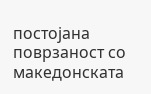постојана поврзаност со македонската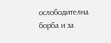ослободителна борба и за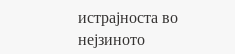истрајноста во нејзиното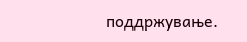поддржување.